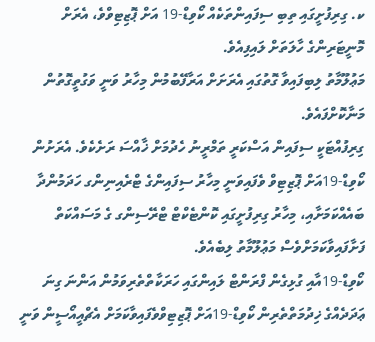ކ. ގިރިފުށީގައި ތިބި ސިފައިންތަކެއް ކޯވިޑް-19 އަށް ޕޮޒިޓިވްވެ، އެރަށް މޮނީޓަރިންގެ ހާލަތަށް ލައިފިއެވެ.
މަޢުލޫމާތު ލިބިފައިވާ ގޮތުގައި އެރަށަށް އަރާފޭބުމުން މިހާރު ވަނީ ވަގުތީގޮތުން މަނާކޮށްފައެވެ.
ގިރިފުއްޓަކީ ސިފައިން އަސްކަރީ ތަމްރީނު ހެދުމަށް ޚާއްސަ ރަށެކެވެ. އެރަށުން ކޯވިޑް-19އަށް ޕޮޒިޓިވް ވެފައިވަނީ މިހާރު ސިފައިންގެ ޓްރެއިނިންގ ހަދަމުންދާ ބައެއްކަމަށާއި، މިހާރު ގިރިފުށީގައި ކޮންޓެކްޓް ޓްރޭސިންގ ގެ މަސައްކަތް ފަށާފައިވާކަމަށްވެސް މަޢުލޫމާތު ލިބެއެވެ.
ކޯވިޑް-19އާއި ގުޅިގެން ފްރަންޓް ލައިންގައި ހަރަކާތްތެރިވަމުން އަންނަ ގިނަ ޢަދަދެއްގެ ޚިދުމަތްތެރިން ކޯވިޑް-19އަށް ޕޮޒިޓިވްވެފައިވާކަމަށް އެޗްއީއޯސީން ވަނީ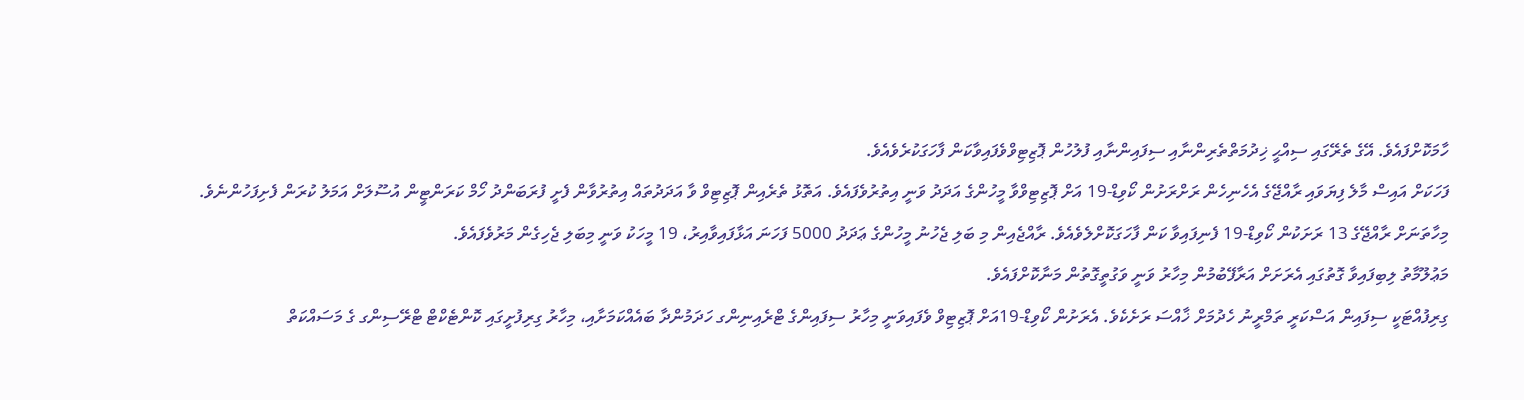ހާމަކޮށްފައެވެ. އޭގެ ތެރޭގައި ސިއްޙީ ޚިދުމަތްތެރިންނާއި ސިފައިންނާއި ފުލުހުން ޕޮޒިޓިވްވެފައިވާކަން ފާހަގަކުރެވެއެވެ.
ފަހަކަށް އައިސް މާލެ ފިޔަވައި ރާއްޖޭގެ އެހެނިހެން ރަށްރަށުން ކޯވިޑް-19 އަށް ޕޮޒިޓިވްވާ މީހުންގެ އަދަދު ވަނީ އިތުރުވެފައެވެ. އަތޮޅު ތެރެއިން ޕޮޒިޓިވް ވާ އަދަދުތައް އިތުރުވާން ފެށީ ފުރަބަންދު ހޯމް ކަރަންޓީން އުސޫލަށް އަމަލު ކުރަން ފެށިފަހުންނެވެ.
މިހާތަނަށް ރާއްޖޭގެ 13 ރަށަކުން ކޯވިޑް-19 ފެނިފައިވާ ކަން ފާހަގަކޮށްލެވެއެވެ. ރާއްޖެއިން މި ބަލި ޖެހުނު މީހުންގެ ޢަދަދު 5000 ފަހަނަ އަޅާފައިވާއިރު، 19 މީހަކު ވަނީ މިބަލި ޖެހިގެން މަރުވެފައެވެ.
މަޢުލޫމާތު ލިބިފައިވާ ގޮތުގައި އެރަށަށް އަރާފޭބުމުން މިހާރު ވަނީ ވަގުތީގޮތުން މަނާކޮށްފައެވެ.
ގިރިފުއްޓަކީ ސިފައިން އަސްކަރީ ތަމްރީނު ހެދުމަށް ޚާއްސަ ރަށެކެވެ. އެރަށުން ކޯވިޑް-19އަށް ޕޮޒިޓިވް ވެފައިވަނީ މިހާރު ސިފައިންގެ ޓްރެއިނިންގ ހަދަމުންދާ ބައެއްކަމަށާއި، މިހާރު ގިރިފުށީގައި ކޮންޓެކްޓް ޓްރޭސިންގ ގެ މަސައްކަތް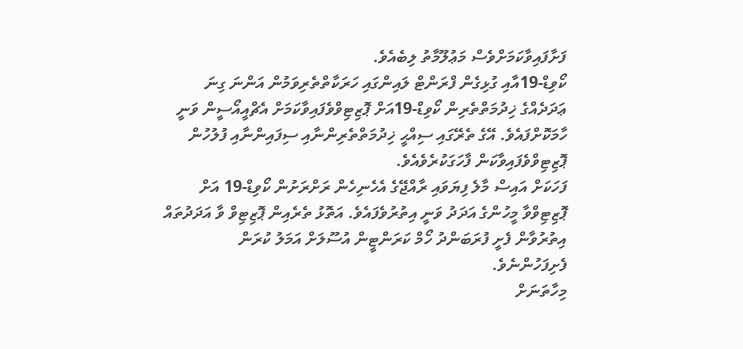ފަށާފައިވާކަމަށްވެސް މަޢުލޫމާތު ލިބެއެވެ.
ކޯވިޑް-19އާއި ގުޅިގެން ފްރަންޓް ލައިންގައި ހަރަކާތްތެރިވަމުން އަންނަ ގިނަ ޢަދަދެއްގެ ޚިދުމަތްތެރިން ކޯވިޑް-19އަށް ޕޮޒިޓިވްވެފައިވާކަމަށް އެޗްއީއޯސީން ވަނީ ހާމަކޮށްފައެވެ. އޭގެ ތެރޭގައި ސިއްޙީ ޚިދުމަތްތެރިންނާއި ސިފައިންނާއި ފުލުހުން ޕޮޒިޓިވްވެފައިވާކަން ފާހަގަކުރެވެއެވެ.
ފަހަކަށް އައިސް މާލެ ފިޔަވައި ރާއްޖޭގެ އެހެނިހެން ރަށްރަށުން ކޯވިޑް-19 އަށް ޕޮޒިޓިވްވާ މީހުންގެ އަދަދު ވަނީ އިތުރުވެފައެވެ. އަތޮޅު ތެރެއިން ޕޮޒިޓިވް ވާ އަދަދުތައް އިތުރުވާން ފެށީ ފުރަބަންދު ހޯމް ކަރަންޓީން އުސޫލަށް އަމަލު ކުރަން ފެށިފަހުންނެވެ.
މިހާތަނަށް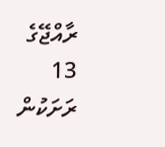ރާއްޖޭގެ 13 ރަށަކުން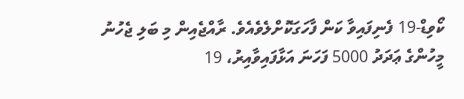ކޯވިޑް-19 ފެނިފައިވާ ކަން ފާހަގަކޮށްލެވެއެވެ. ރާއްޖެއިން މި ބަލި ޖެހުނު މީހުންގެ ޢަދަދު 5000 ފަހަނަ އަޅާފައިވާއިރު، 19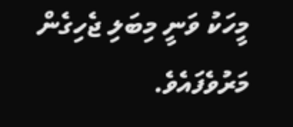މީހަކު ވަނީ މިބަލި ޖެހިގެން މަރުވެފައެވެ.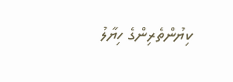ކިޔުންތެރިންގެ ހިޔާލު